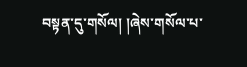བསྟན་དུ་གསོལ། །ཞེས་གསོལ་པ་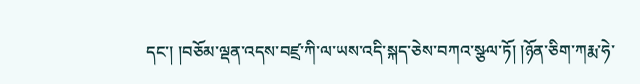དང་། །བཅོམ་ལྡན་འདས་བཛྲ་ཀི་ལ་ཡས་འདི་སྐད་ཅེས་བཀའ་སྩལ་ཏོ། །ཉོན་ཅིག་ཀརྨ་ཧེ་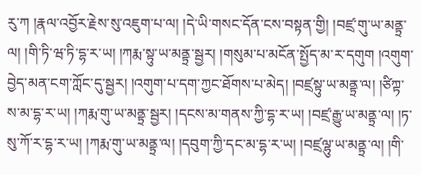རུ་ཀ །རྣལ་འབྱོར་རྗེས་སུ་འཇུག་པ་ལ། །དེ་ཡི་གསང་དོན་ངས་བསྟན་གྱི། །བཛྲ་གུ་ཡ་མནྟྲ་ལ། །གི་ཏི་ཝ་ཏི་དྷ་ར་ཡ། །ཀརྨ་སྟུ་ཡ་མནྟྲ་སྦྱར། །གསུམ་པ་མངོན་སྤྱོད་མ་ར་དགུག །འགུག་བྱེད་མན་ངག་ཀློང་དུ་སྦྱར། །འགུག་པ་དག་ཀྱང་ཐོགས་པ་མེད། །བཛྲསྟུ་ཡ་མནྟྲ་ལ། །ཙིཀྟ་ས་མ་དྷ་ར་ཡ། །ཀརྨ་གུ་ཡ་མནྟྲ་སྦྱར། །དངས་མ་གནས་ཀྱི་དྷ་ར་ཡ། །བཛྲ་རྒྱུ་ཡ་མནྟྲ་ལ། །ཏ་སུ་ཀོ་ར་དྷ་ར་ཡ། །ཀརྨ་གུ་ཡ་མནྟྲ་ལ། །དབུག་ཀྱི་དང་མ་དྷ་ར་ཡ། །བཛྲལྷུ་ཡ་མནྟྲ་ལ། །གི་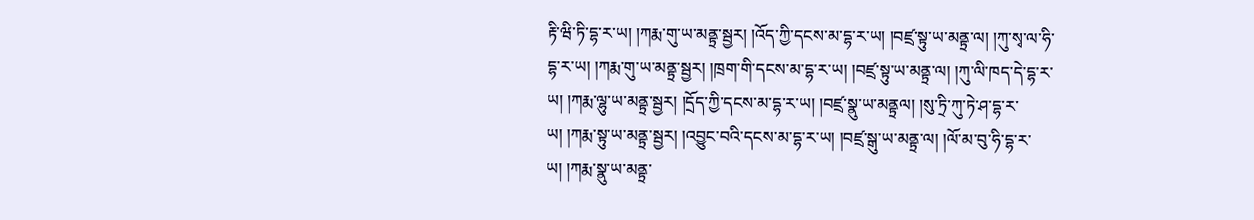རྟི་ཝི་ཏི་དྷ་ར་ཡ། །ཀརྨ་གུ་ཡ་མནྟྲ་སྦྱར། །འོད་ཀྱི་དངས་མ་དྷ་ར་ཡ། །བཛྲ་སྟུ་ཡ་མནྟྲ་ལ། །ཀུ་སྭ་ལ་ཧི་དྷ་ར་ཡ། །ཀརྨ་གུ་ཡ་མནྟྲ་སྦྱར། །ཁྲག་གི་དངས་མ་དྷ་ར་ཡ། །བཛྲ་སྟུ་ཡ་མནྟྲ་ལ། །ཀུ་ལི་ཁད་དེ་དྷ་ར་ཡ། །ཀརྨ་ལྷུ་ཡ་མནྟྲ་སྦྱར། །དྲོད་ཀྱི་དངས་མ་དྷ་ར་ཡ། །བཛྲ་སྣུ་ཡ་མནྟྲལ། །སུ་ཏྲི་ཀུ་ཏེ་ཤ་དྷ་ར་ཡ། །ཀརྨ་སྟུ་ཡ་མནྟྲ་སྦྱར། །འབྱུང་བའི་དངས་མ་དྷ་ར་ཡ། །བཛྲ་སྒུ་ཡ་མནྟྲ་ལ། །ལོ་མ་བུ་ཧི་དྷ་ར་ཡ། །ཀརྨ་སྣུ་ཡ་མནྟྲ་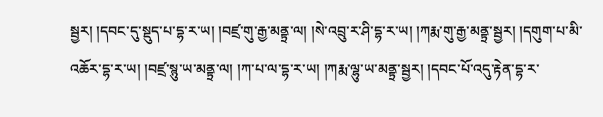སྦྱར། །དབང་དུ་སྡུད་པ་དྷ་ར་ཡ། །བཛྲ་གུ་རྒྱ་མནྟྲ་ལ། །སེ་འབྲུ་ར་ཤི་དྷ་ར་ཡ། །ཀརྨ་གུ་རྒྱ་མནྟྲ་སྦྱར། །དགུག་པ་མི་འཆོར་དྷ་ར་ཡ། །བཛྲ་སྙུ་ཡ་མནྟྲ་ལ། །ཀ་པ་ལ་དྷ་ར་ཡ། །ཀརྨ་ལྷུ་ཡ་མནྟྲ་སྦྱར། །དབང་པོ་འདུ་རྟེན་དྷ་ར་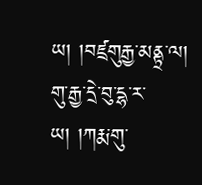ཡ། །བཛྲགུརྒྱ་མནྟྲ་ལ། གུ་རྒྱ་དྲེ་བུ་དྷ་ར་ཡ། །ཀརྨ་གུ་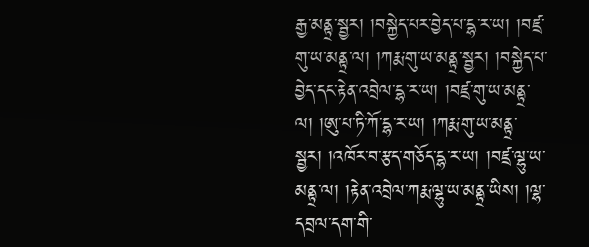རྒྱ་མནྟྲ་སྦྱར། །བསྐྱེད་པར་བྱེད་པ་དྷ་ར་ཡ། །བཛྲ་གུ་ཡ་མནྟྲ་ལ། །ཀརྨ་གུ་ཡ་མནྟྲ་སྦྱར། །བསྐྱེད་པ་བྱེད་དང་རྟེན་འབྲེལ་དྷ་ར་ཡ། །བཛྲ་གུ་ཡ་མནྟྲ་ལ། །ཨུ་པ་ཏི་ཀོ་དྷ་ར་ཡ། །ཀརྨ་གུ་ཡ་མནྟྲ་སྦྱར། །འཁོར་བ་རྩད་གཅོད་དྷ་ར་ཡ། །བཛྲ་ལྷུ་ཡ་མནྟྲ་ལ། །རྟེན་འབྲེལ་ཀརྨ་ལྷུ་ཡ་མནྟྲ་ཡིས། །ལྷ་དབྲལ་དག་གི་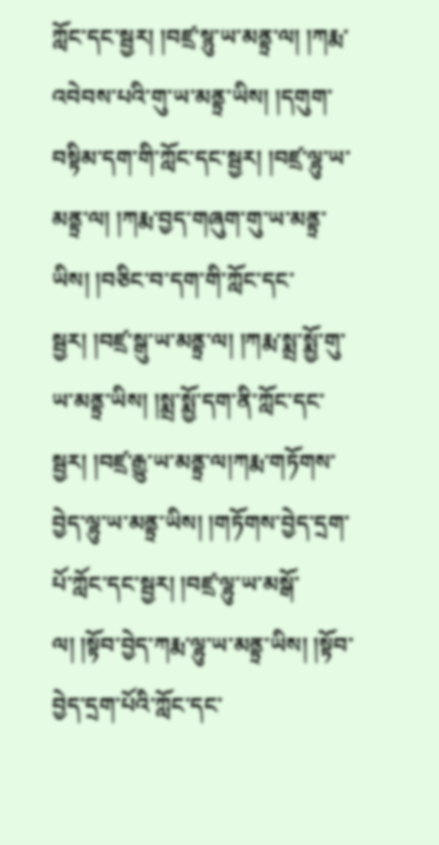ཀློང་དང་སྦྱར། །བཛྲ་སྙུ་ཡ་མནྟྲ་ལ། །ཀརྨ་འབེབས་པའི་གུ་ཡ་མནྟྲ་ཡིས། །དགུག་བསྟིམ་དག་གི་ཀློང་དང་སྦྱར། །བཛྲ་ལྷུ་ཡ་མནྟྲ་ལ། །ཀརྨ་བྱད་གཞུག་གུ་ཡ་མནྟྲ་ཡིས། །བཅིང་བ་དག་གི་ཀློང་དང་སྦྱར། །བཛྲ་སྒུ་ཡ་མནྟྲ་ལ། །ཀརྨ་སྨྲ་སྨྱོ་གུ་ཡ་མནྟྲ་ཡིས། །སྨྲ་སྨྱོ་དག་ནི་ཀློང་དང་སྦྱར། །བཛྲ་རྒྱུ་ཡ་མནྟྲ་ལ།ཀརྨ་གཏོགས་བྱེད་ལྷུ་ཡ་མནྟྲ་ཡིས། །གཏོགས་བྱེད་དྲག་པོ་ཀློང་དང་སྦྱར། །བཛྲ་ལྷུ་ཡ་མསྒོ་ལ། །སྟོབ་བྱེད་ཀརྨ་ལྷུ་ཡ་མནྟྲ་ཡིས། །སྟོབ་བྱེད་དྲག་པོའི་ཀློང་དང་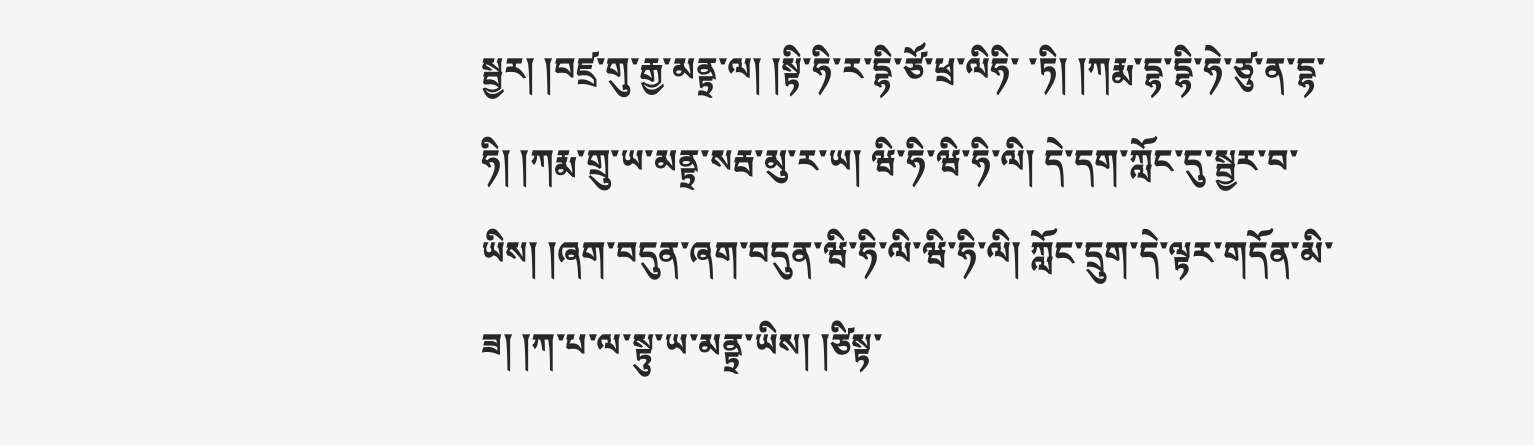སྦྱར། །བཛྲ་གུ་རྒྱ་མནྟྲ་ལ། །སྟི་ཧི་ར་དྷི་ཙོ་ཕྲ་ལིཧི་ ་ཏི། །ཀརྨ་དྷ་དྷི་ཧེ་ཙུ་ན་དྷ་ཧི། །ཀརྨ་གྲུ་ཡ་མནྟྲ་སརྦ་མུ་ར་ཡ། ཝི་ཧི་ཝི་ཧི་ལི། དེ་དག་ཀློང་དུ་སྦྱར་བ་ཡིས། །ཞག་བདུན་ཞག་བདུན་ཝི་ཧི་ལི་ཝི་ཧི་ལི། ཀློང་དྲུག་དེ་ལྟར་གདོན་མི་ཟ། །ཀ་པ་ལ་སྟུ་ཡ་མནྟྲ་ཡིས། །ཙིསྟ་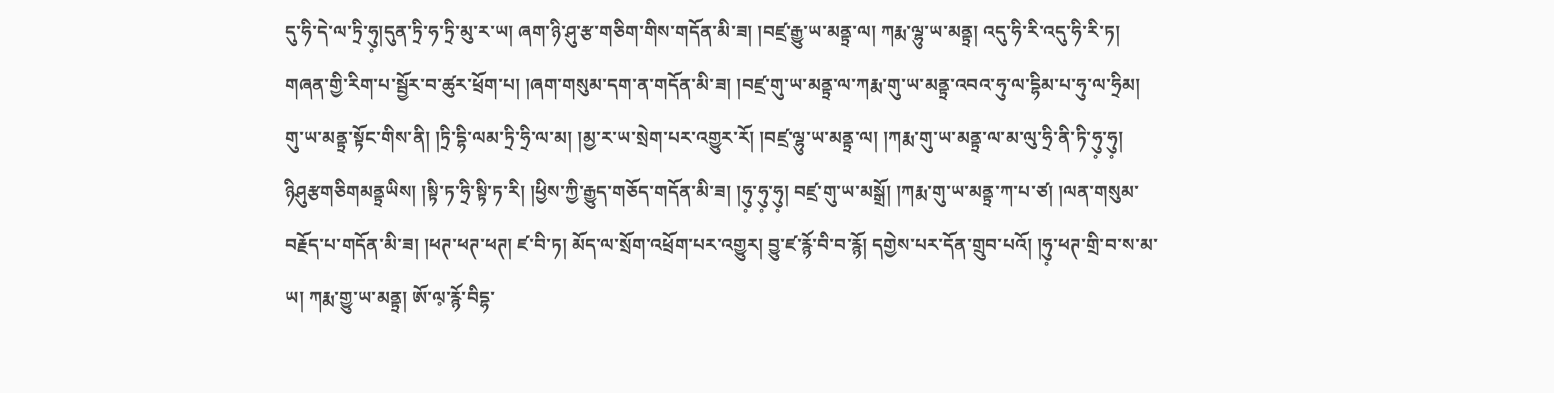དུ་ཧི་དེ་ལ་ཏྲི་ཧུ༷།དུན་ཏྲི་ཧ་ཏྲི་མུ་ར་ཡ། ཞག་ཉི་ཤུ་རྩ་གཅིག་གིས་གདོན་མི་ཟ། །བཛྲ་རྒྱུ་ཡ་མནྟྲ་ལ། ཀརྨ་ལྷུ་ཡ་མནྟྲ། འདུ་ཧི་རི་འདུ་ཧི་རི་ཏ། གཞན་གྱི་རིག་པ་སྦྱོར་བ་ཚུར་ཕྲོག་པ། །ཞག་གསུམ་དག་ན་གདོན་མི་ཟ། །བཛྲ་གུ་ཡ་མནྟྲ་ལ་ཀརྨ་གུ་ཡ་མནྟྲ་འབའ་ཧུ་ལ་དྷིམ་པ་ཧུ་ལ་ཧྲིམ། གུ་ཡ་མནྟྲ་སྟོང་གིས་ནི། །ཏྲི་དྷི་ལམ་ཏྲི་ཧྲི་ལ་མ། །མྱ་ར་ཡ་སྲེག་པར་འགྱུར་རོ། །བཛྲ་ལྷུ་ཡ་མནྟྲ་ལ། །ཀརྨ་གུ་ཡ་མནྟྲ་ལ་མ་ལུ་ཧྲི་ནི་ཏི་ཧུ༷་ཧུ༷། ཉིཤུརྩགཅིགམནྟྲཡིས། །སྟི་ཏ་ཧྲི་སྟི་ཏ་རི། །ཕྱིས་ཀྱི་རྒྱུད་གཅོད་གདོན་མི་ཟ། །ཧུ༷་ཧུ༷་ཧུ༷། བཛྲ་གུ་ཡ་མསྒྲོ། །ཀརྨ་གུ་ཡ་མནྟྲ་ཀ་པ་ཙ། །ལན་གསུམ་བརྗོད་པ་གདོན་མི་ཟ། །ཕཊ་ཕཊ་ཕཊ། ཛ་བི་ཏ། མོད་ལ་སྲོག་འཕྲོག་པར་འགྱུར། བྱུ་ཛ་རྙོ་བི་བ་རྙོ། དགྱེས་པར་དོན་གྲུབ་པའོ། །ཧུ༷་ཕཊ་གྲི་བ་ས་མ་ཡ། ཀརྨ་གྱུ་ཡ་མནྟྲ། ཨོ་ལ༷་རྙོ་བིདྷ་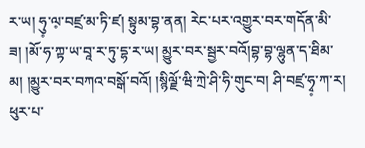ར་ཡ། ཧུ༷་ལ༷་བཛྲ་མ་ཏི་ཛ། སྟུམ་བྷ་ནན། རེང་པར་འགྱུར་བར་གདོན་མི་ཟ། །མོ་ཧ་ཀྟ་ཡ་བཱ་ར་ཏུ་དྷ་ར་ཡ། མྱུར་བར་སྦྱར་བའོ།བྷ་བྷ་ལྷུན་ད་ཐིམ་མ། །མྱུར་བར་བཀའ་བསྒོ་བའོ། །སྙིལྗོ་ཝི་ཀྲེ་ཤི་ཧི་གུང་བ། ཤི་བཛྲ་ཧྭ༷་ཀ་ར། ཕུར་པ་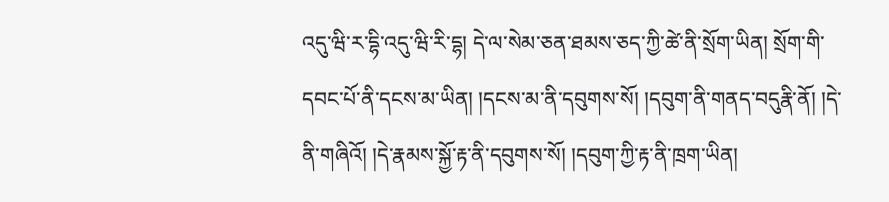འདུ་ཝི་ར་དྷི་འདུ་ཝི་རི་དྷ། དེ་ལ་སེམ་ཅན་ཐམས་ཅད་ཀྱི་ཚེ་ནི་སྲོག་ཡིན། སྲོག་གི་དབང་པོ་ནི་དངས་མ་ཡིན། །དངས་མ་ནི་དབུགས་སོ། །དབུག་ནི་གནད་བདུརྣི་ནོ། །དེ་ནི་གཞིའོ། །དེ་རྣམས་སྐྱོ་རྟ་ནི་དབུགས་སོ། །དབུག་ཀྱི་རྟ་ནི་ཁྲག་ཡིན།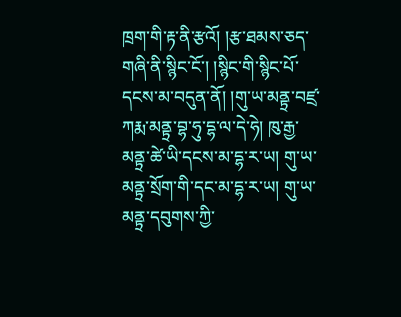ཁྲག་གི་རྟ་ནི་རྩའོ། །རྩ་ཐམས་ཅད་གཞི་ནི་སྙིང་ངོ་། །སྙིང་གི་སྙིང་པོ་དངས་མ་བདུན་ནོ། །གུ་ཡ་མནྟྲ་བཛྲ་ཀརྨ་མནྟྲ་བྷ་ཧུ་དྷ་ལ་དེ་ཧེ། ཁུ་རྒྱ་མནྟྲ་ཚེ་ཡི་དངས་མ་དྷ་ར་ཡ། གུ་ཡ་མནྟྲ་སྲོག་གི་དང་མ་དྷ་ར་ཡ། གུ་ཡ་མནྟྲ་དབུགས་ཀྱི་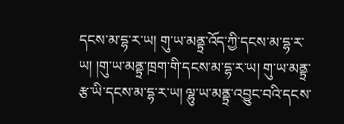དངས་མ་དྷ་ར་ཡ། གུ་ཡ་མནྟྲ་འོད་ཀྱི་དངས་མ་དྷ་ར་ཡ། །གུ་ཡ་མནྟྲ་ཁྲག་གི་དངས་མ་དྷ་ར་ཡ། གུ་ཡ་མནྟྲ་རྩ་ཡི་དངས་མ་དྷ་ར་ཡ། ལྷུ་ཡ་མནྟྲ་འབྱུང་བའི་དངས་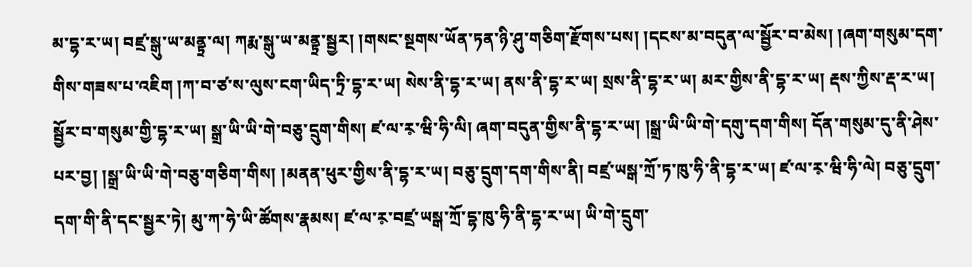མ་དྷ་ར་ཡ། བཛྲ་སྒུ་ཡ་མནྟྲ་ལ། ཀརྨ་སྒུ་ཡ་མནྟྲ་སྦྱར། །གསང་སྔགས་ཡོན་ཏན་ཉི་ཤུ་གཅིག་རྫོགས་པས། །དངས་མ་བདུན་ལ་སྦྱོར་བ་མེས། །ཞག་གསུམ་དག་གིས་གཟས་པ་འཇིག །ཀ་བ་ཙ་ས་ལུས་ངག་ཡིད་ཏྲི་དྷ་ར་ཡ། སེས་ནི་དྷ་ར་ཡ། ནས་ནི་དྷ་ར་ཡ། སྲས་ནི་དྷ་ར་ཡ། མར་གྱིས་ནི་དྷ་ར་ཡ། རྡས་ཀྱིས་རྡ་ར་ཡ། སྦྱོར་བ་གསུམ་གྱི་དྷ་ར་ཡ། སྒྲ་ཡི་ཡི་གེ་བཅུ་དྲུག་གིས། ཛ་ལ་ར༷་ཝི་ཧི་ལི། ཞག་བདུན་གྱིས་ནི་དྷ་ར་ཡ། །སྒྲ་ཡི་ཡི་གེ་དགུ་དག་གིས། དོན་གསུམ་དུ་ནི་ཤེས་པར་བྱ། །སྒྲ་ཡི་ཡི་གེ་བཅུ་གཅིག་གིས། །མནན་ཕུར་གྱིས་ནི་དྷ་ར་ཡ། བཅུ་དྲུག་དག་གིས་ནི། བཛྲ་ཡསྒ་ཀྲོ་ཏ་ཁུ་ཧི་ནི་དྷ་ར་ཡ། ཛ་ལ་ར༷་ཝི་ཧི་ལེ། བཅུ་དྲུག་དག་གི་ནི་དང་སྦྱར་ཏེ། མུ་ཀ་ཧེ་ཡི་ཚོགས་རྣམས། ཛ་ལ་ར༷་བཛྲ་ཡསྒ་ཀྲོ་དྷ་ཁུ་ཧི་ནི་དྷ་ར་ཡ། ཡི་གེ་དྲུག་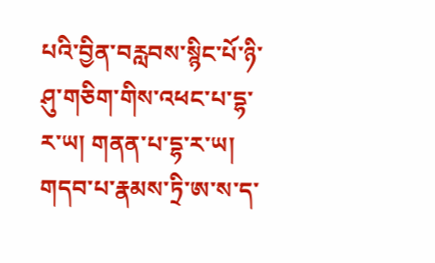པའི་བྱིན་བརླབས་སྙིང་པོ་ཉི་ཤུ་གཅིག་གིས་འཕང་པ་དྷ་ར་ཡ། གནན་པ་དྷ་ར་ཡ། གདབ་པ་རྣམས་ཏྲི་ཨ་ས་ད་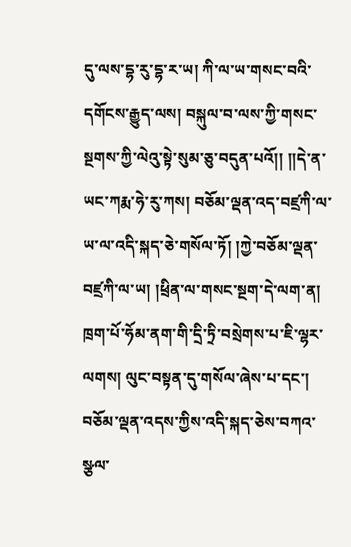དུ་ལས་དྷ་རུ་དྷ་ར་ཡ། ཀི་ལ་ཡ་གསང་བའི་དགོངས་རྒྱུད་ལས། བསྐུལ་བ་ལས་ཀྱི་གསང་སྔགས་ཀྱི་ལེའུ་སྟེ་སུམ་ཅུ་བདུན་པའོ།། །།དེ་ན་ཡང་ཀརྨ་ཧེ་རུ་ཀས། བཅོམ་ལྡན་འད་བཛྲཀི་ལ་ཡ་ལ་འདི་སྐད་ཅེ་གསོལ་ཏོ། །ཀྱེ་བཅོམ་ལྡན་བཛྲཀི་ལ་ཡ། །ཕྲིན་ལ་གསང་སྔག་དེ་ལག་ན། ཁྲག་པོ་ཧོམ་ནག་གི་དྲི་ཏྲི་བསྲེགས་པ་ཇི་ལྷར་ལགས། ལུང་བསྟན་དུ་གསོལ་ཞེས་པ་དང་། བཅོམ་ལྡན་འདས་ཀྱིས་འདི་སྐད་ཅེས་བཀའ་སྩལ་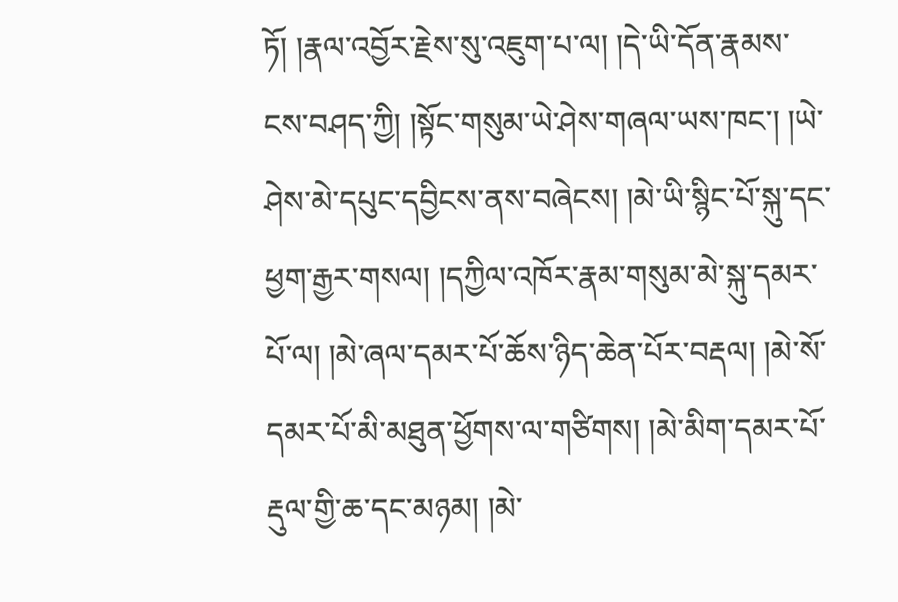ཏོ། །རྣལ་འབྱོར་རྗེས་སུ་འཇུག་པ་ལ། །དེ་ཡི་དོན་རྣམས་ངས་བཤད་ཀྱི། །སྟོང་གསུམ་ཡེ་ཤེས་གཞལ་ཡས་ཁང་། །ཡེ་ཤེས་མེ་དཔུང་དབྱིངས་ནས་བཞེངས། །མེ་ཡི་སྙིང་པོ་སྐུ་དང་ཕྱག་རྒྱར་གསལ། །དཀྱིལ་འཁོར་རྣམ་གསུམ་མེ་སྐུ་དམར་པོ་ལ། །མེ་ཞལ་དམར་པོ་ཆོས་ཉིད་ཆེན་པོར་བརྡལ། །མེ་སོ་དམར་པོ་མི་མཐུན་ཕྱོགས་ལ་གཙིགས། །མེ་མིག་དམར་པོ་རྡུལ་གྱི་ཆ་དང་མཉམ། །མེ་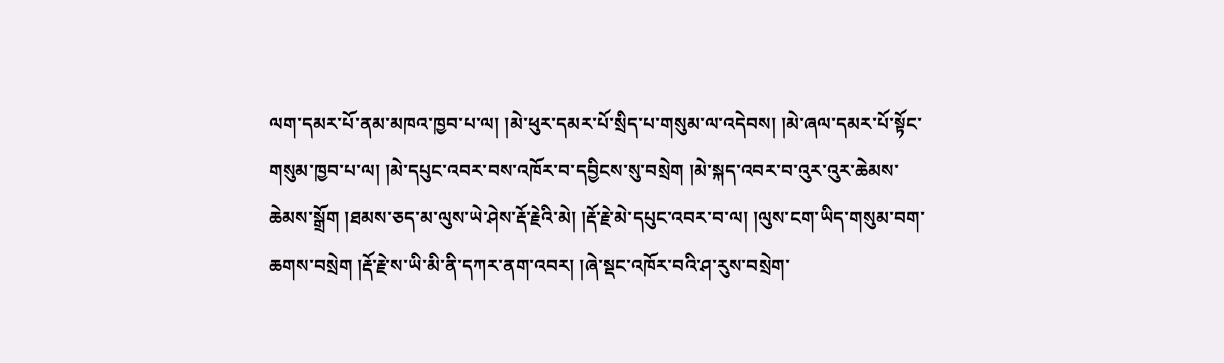ལག་དམར་པོ་ནམ་མཁའ་ཁྱབ་པ་ལ། །མེ་ཕུར་དམར་པོ་སྲིད་པ་གསུམ་ལ་འདེབས། །མེ་ཞལ་དམར་པོ་སྟོང་གསུམ་ཁྱབ་པ་ལ། །མེ་དཔུང་འབར་བས་འཁོར་བ་དབྱིངས་སུ་བསྲེག །མེ་སྐད་འབར་བ་འུར་འུར་ཆེམས་ཆེམས་སྒྲོག །ཐམས་ཅད་མ་ལུས་ཡེ་ཤེས་རྡོ་རྗེའི་མེ། །རྡོ་རྗེ་མེ་དཔུང་འབར་བ་ལ། །ལུས་ངག་ཡིད་གསུམ་བག་ཆགས་བསྲེག །རྡོ་རྗེ་ས་ཡི་མི་ནི་དཀར་ནག་འབར། །ཞེ་སྡང་འཁོར་བའི་ཤ་རུས་བསྲེག་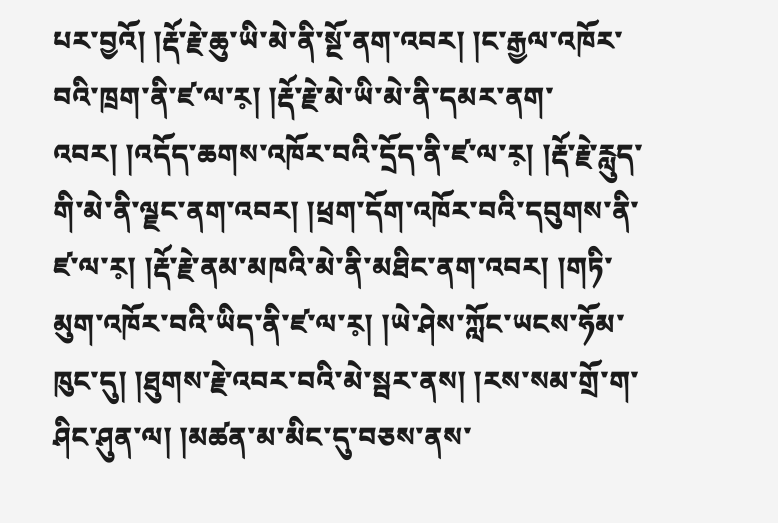པར་བྱའོ། །རྡོ་རྗེ་ཆུ་ཡི་མེ་ནི་སྔོ་ནག་འབར། །ང་རྒྱལ་འཁོར་བའི་ཁྲག་ནི་ཛ་ལ་ར༷། །རྡོ་རྗེ་མེ་ཡི་མེ་ནི་དམར་ནག་འབར། །འདོད་ཆགས་འཁོར་བའི་དྲོད་ནི་ཛ་ལ་ར༷། །རྡོ་རྗེ་རླུད་གི་མེ་ནི་ལྗང་ནག་འབར། །ཕྲག་དོག་འཁོར་བའི་དབུགས་ནི་ཛ་ལ་ར༷། །རྡོ་རྗེ་ནམ་མཁའི་མེ་ནི་མཐིང་ནག་འབར། །གཏི་མུག་འཁོར་བའི་ཡིད་ནི་ཛ་ལ་ར༷། །ཡེ་ཤེས་ཀློང་ཡངས་ཧོམ་ཁུང་དུ། །ཐུགས་རྗེ་འབར་བའི་མེ་སྦར་ནས། །རས་སམ་གྲོ་ག་ཤིང་ཤུན་ལ། །མཚན་མ་མིང་དུ་བཅས་ནས་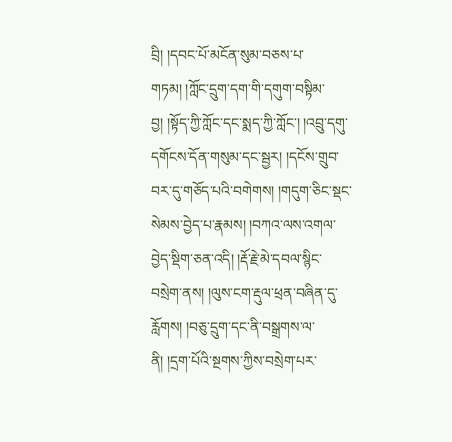བྲི། །དབང་པོ་མངོན་སུམ་བཅས་པ་གཏམ། །ཀློང་དྲུག་དག་གི་དགུག་བསྟིམ་བྱ། །སྟོད་ཀྱི་ཀློང་དང་སྨད་ཀྱི་ཀློང་། །འབྲུ་དགུ་དགོངས་དོན་གསུམ་དང་སྦྱར། །དངོས་གྲུབ་བར་དུ་གཅོད་པའི་བགེགས། །གདུག་ཅིང་སྡང་སེམས་བྱེད་པ་རྣམས། །བཀའ་ལས་འགལ་བྱེད་སྡིག་ཅན་འདི། །རྡོ་རྗེ་མེ་དབལ་སྙིང་བསྲེག་ནས། །ལུས་ངག་རྡུལ་ཕྲན་བཞིན་དུ་རློགས། །བཅུ་དྲུག་དང་ནི་བསྒྲགས་ལ་ནི། །དྲག་པོའི་སྔགས་ཀྱིས་བསྲེག་པར་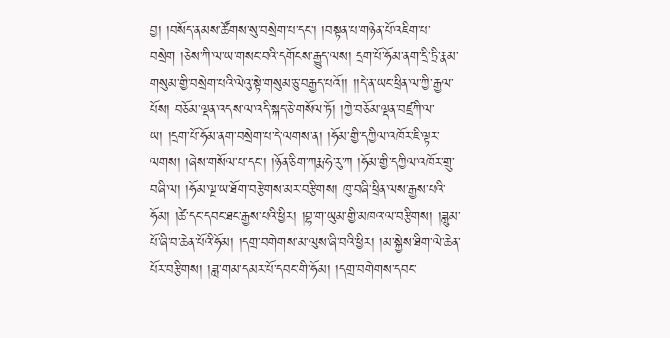བྱ། །བསོད་ནམས་ཚོགས་སུ་བསྲེག་པ་དང་། །བསྟན་པ་གཉེན་པོ་འཇིག་པ་བསྲེག །ཅེས་ཀི་ལ་ཡ་གསང་བའི་དགོངས་རྒྱུད་ལས། དྲག་པོ་ཧོམ་ནག་དྲི་ཏྲི་རྣམ་གསུམ་གྱི་བསྲེག་པའི་ལེའུ་སྟེ་གསུམ་ཅུ་བརྒྱད་པའོ།། །།དེ་ན་ཡང་ཕྲིན་ལ་ཀྱི་རྒྱལ་པོས། བཅོམ་ལྡན་འདས་ལ་འདི་སྐད་ཅེ་གསོལ་ཏོ། །ཀྱེ་བཅོམ་ལྡན་བཛྲཀི་ལ་ཡ། །དྲག་པོ་ཧོམ་ནག་བསྲེག་པ་དེ་ལགས་ན། །ཧོམ་གྱི་དཀྱིལ་འཁོར་ཇི་ལྟར་ལགས། །ཞེས་གསོལ་པ་དང་། །ཉོན་ཅིག་ཀརྨ་ཧེ་རུ་ཀ །ཧོམ་གྱི་དཀྱིལ་འཁོར་གྲུ་བཞི་ལ། །ཧོམ་ལྔ་ཡ་ཐོག་བརྩེགས་མར་བརྩིགས། ཁུ་བཞི་ཕྲིན་ལས་རྒྱས་པའི་ཧོམ། །ཚེ་དང་དབང་ཐང་རྒྱས་པའི་ཕྱིར། །བྷ་ག་ཡུམ་གྱི་མཁའ་ལ་བརྩིགས། །ཟླུམ་པོ་ཞི་བ་ཆེན་པོའི་ཧོམ། །དགྲ་བགེགས་མ་ལུས་ཞི་བའི་ཕྱིར། །མ་སྐྱེས་ཐིག་ལེ་ཆེན་པོར་བརྩིགས། །ཟླ་གམ་དམར་པོ་དབང་གི་ཧོམ། །དགྲ་བགེགས་དབང་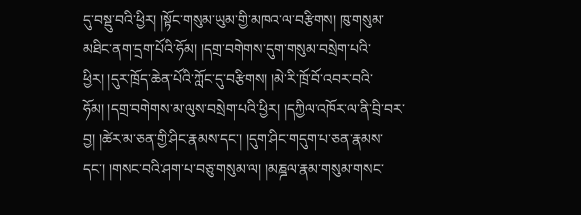དུ་བསྡུ་བའི་ཕྱིར། །སྟོང་གསུམ་ཡུམ་གྱི་མཁའ་ལ་བརྩིགས། ཁུ་གསུམ་མཐིང་ནག་དྲག་པོའི་ཧོམ། །དགྲ་བགེགས་དུག་གསུམ་བསྲེག་པའི་ཕྱིར། །དུར་ཁྲོད་ཆེན་པོའི་ཀློང་དུ་བརྩིགས། །མེ་རི་ཁྲོ་བོ་འབར་བའི་ཧོམ། །དགྲ་བགེགས་མ་ལུས་བསྲེག་པའི་ཕྱིར། །དཀྱིལ་འཁོར་ལ་ནི་བྲི་བར་བྱ། །ཚེར་མ་ཅན་གྱི་ཤིང་རྣམས་དང་། །དུག་ཤིང་གདུག་པ་ཅན་རྣམས་དང་། །གསང་བའི་ཤག་པ་བཅུ་གསུམ་ལ། །མཎྜལ་རྣམ་གསུམ་གསང་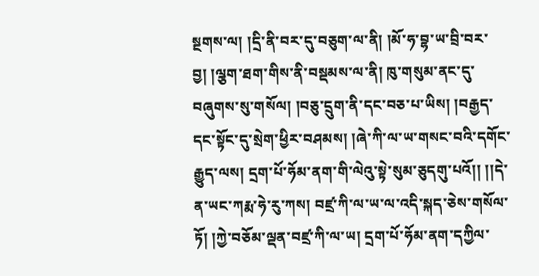སྔགས་ལ། །དྲི་ནི་བར་དུ་བཅུག་ལ་ནི། །མོ་ཧ་བྷ་ཡ་བྲི་བར་བྱ། །ལྕག་ཐག་གིས་ནི་བསྡམས་ལ་ནི། ཁུ་གསུམ་ནང་དུ་བཞུགས་སུ་གསོལ། །བཅུ་དྲུག་ནི་དང་བཅ་པ་ཡིས། །བརྒྱད་དང་སྟོང་དུ་སྲེག་ཕྱིར་བཤམས། །ཞེ་ཀི་ལ་ཡ་གསང་བའི་དགོང་རྒྱུད་ལས། དྲག་པོ་ཧོམ་ནག་གི་ལེའུ་སྟེ་སུམ་ཅུདགུ་པའོ།། །།དེ་ན་ཡང་ཀརྨ་ཧེ་རུ་ཀས། བཛྲ་ཀི་ལ་ཡ་ལ་འདི་སྐད་ཅེས་གསོལ་ཏོ། །ཀྱེ་བཅོམ་ལྡན་བཛྲ་ཀི་ལ་ཡ། དྲག་པོ་ཧོམ་ནག་དཀྱིལ་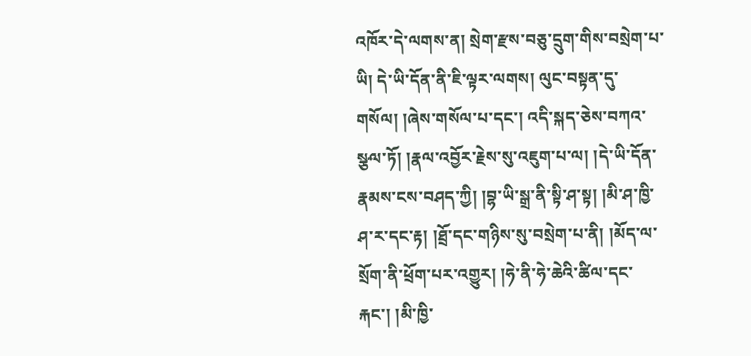འཁོར་དེ་ལགས་ན། སྲེག་རྫས་བཅུ་དྲུག་གིས་བསྲེག་པ་ཡི། དེ་ཡི་དོན་ནི་ཇི་ལྟར་ལགས། ལུང་བསྟན་དུ་གསོལ། །ཞེས་གསོལ་པ་དང་། འདི་སྐད་ཅེས་བཀའ་སྩལ་ཏོ། །རྣལ་འབྱོར་རྗེས་སུ་འཇུག་པ་ལ། །དེ་ཡི་དོན་རྣམས་ངས་བཤད་ཀྱི། །བྷ་ཡི་སྒྲ་ནི་སྟི་ཤ་སྟ། །མི་ཤ་ཁྱི་ཤ་ར་དང་རྟ། །ཐྲོ་དང་གཉིས་སུ་བསྲེག་པ་ནི། །མོད་ལ་སྲོག་ནི་ཕྲོག་པར་འགྱུར། །ཧེ་ནི་ཧེ་ཆེའི་ཚིལ་དང་རྐང་། །མི་ཁྱི་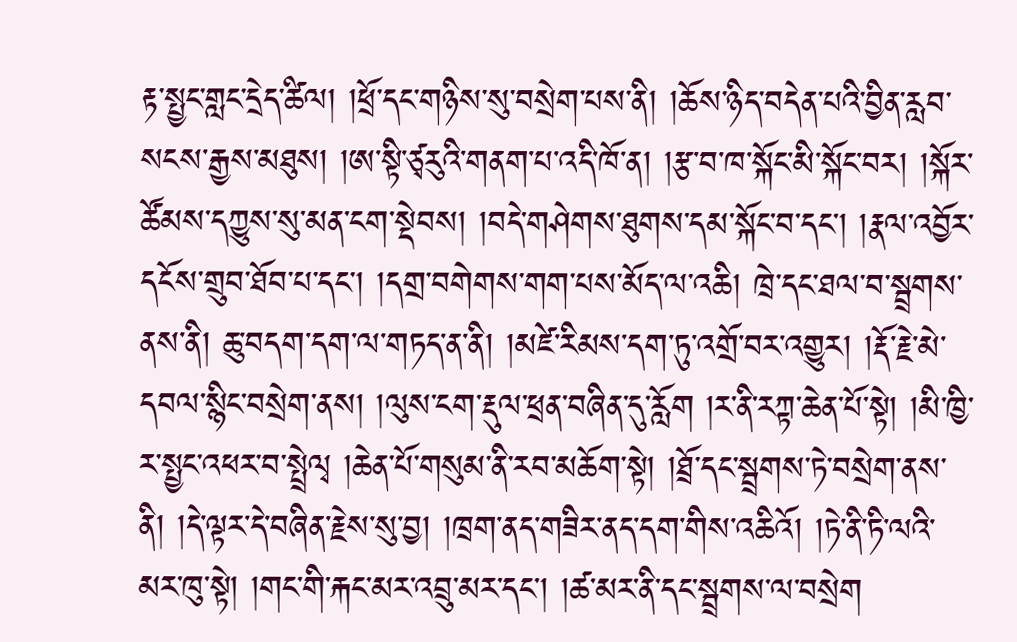རྟ་སྤྱང་གླང་དྲེད་ཚིལ། །ཕྲོ་དང་གཉིས་སུ་བསྲེག་པས་ནི། །ཆོས་ཉིད་བདེན་པའི་བྱིན་རླབ་སངས་རྒྱས་མཐུས། །ཨ་སྟི་ཙྭརུའི་གནག་པ་འདི་ཁོ་ན། །རྩ་བ་ཁ་སྐོང་མི་སྐོང་བར། །སྐོར་ཚོམས་དཀྱུས་སུ་མན་ངག་སྡེབས། །བདེ་གཤེགས་ཐུགས་དམ་སྐོང་བ་དང་། །རྣལ་འབྱོར་དངོས་གྲུབ་ཐོབ་པ་དང་། །དགྲ་བགེགས་གག་པས་མོད་ལ་འཆི། ཁྲེ་དང་ཐལ་བ་སྦྲགས་ནས་ནི། ཆུ་བདག་དག་ལ་གཏད་ན་ནི། །མཛེ་རིམས་དག་ཏུ་འགྲོ་བར་འགྱུར། །རྡོ་རྗེ་མེ་དབལ་སྙིང་བསྲེག་ནས། །ལུས་ངག་རྡུལ་ཕྲན་བཞིན་དུ་རློག །ར་ནི་རཀྟ་ཆེན་པོ་སྟེ། །མི་ཁྱི་ར་སྤྱང་འཕར་བ་སྤྲེལྭ །ཆེན་པོ་གསུམ་ནི་རབ་མཆོག་སྟེ། །ཐྲོ་དང་སྦྲགས་ཏེ་བསྲེག་ནས་ནི། །དེ་ལྟར་དེ་བཞིན་རྗེས་སུ་བྱ། །ཁྲག་ནད་གཟིར་ནད་དག་གིས་འཆིའོ། །ཏེ་ནི་ཏི་ལའི་མར་ཁུ་སྟེ། །གང་གི་རྐང་མར་འབྲུ་མར་དང་། །ཚ་མར་ནི་དང་སྦྲགས་ལ་བསྲེག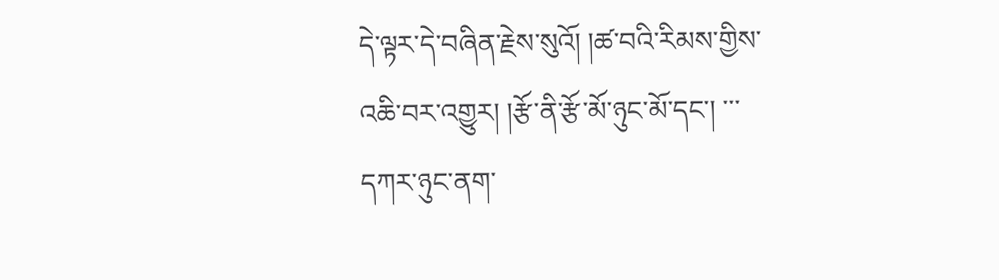དེ་ལྟར་དེ་བཞིན་རྗེས་སུའོ། །ཚ་བའི་རིམས་གྱིས་འཆི་བར་འགྱུར། །རྩོ་ནི་རྩོ་མོ་ཉུང་མོ་དང་། ་་་དཀར་ཉུང་ནག་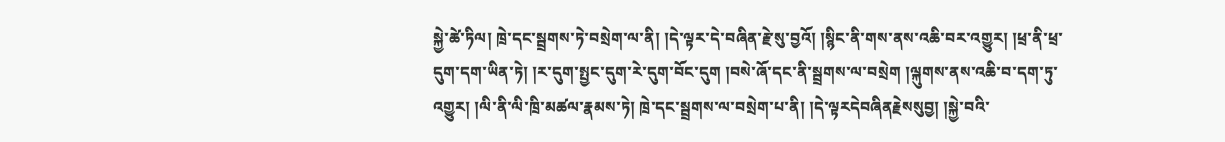སྐྱེ་ཚེ་ཏིལ། ཁྲེ་དང་སྦྲགས་ཏེ་བསྲེག་ལ་ནི། །དེ་ལྟར་དེ་བཞིན་རྗེ་སུ་བྱའོ། །སྙིང་ནི་གས་ནས་འཆི་བར་འགྱུར། །ཕྲ་ནི་ཕྲ་དུག་དག་ཡིན་ཏེ། །ར་དུག་སྤྱང་དུག་རེ་དུག་བོང་དུག །བསེ་ཞོ་དང་ནི་སྦྲགས་ལ་བསྲེག །ལྐུགས་ནས་འཆི་བ་དག་ཏུ་འགྱུར། །ལི་ནི་ལི་ཁྲི་མཚལ་རྣམས་ཏེ། ཁྲེ་དང་སྦྲགས་ལ་བསྲེག་པ་ནི། །དེ་ལྟརདེབཞིནརྗེསསུབྱ། །སྐྱེ་བའི་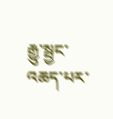རྒྱུ་སྦྱང་འཆད་པར་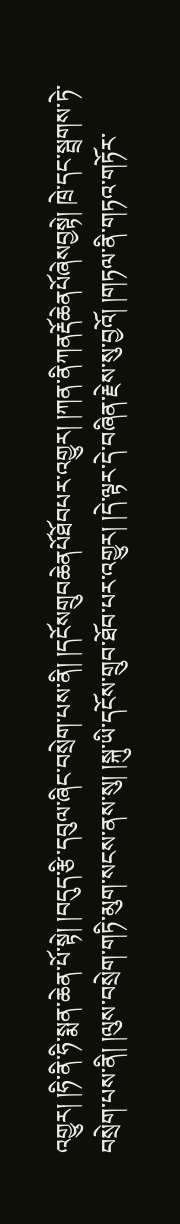འགྱུར། །ཧི་ནི་ཧི་སྨན་ཆེན་པོ་སྟེ། །བདུད་རྩི་དབུལ་ཞིང་བསྲེག་པས་ནི། །དངོསགྲུབཆེནཔོཐོབཔར་འགྱུར། །ཀན་ནིཀནརྡོཆེནཔོཞེསབྱསྟེ། ཁྲེ་དང་སྦྲགས་ཏེ་བསྲེག་པས་ནི། །ལུས་བསྲེག་གཏི་མུག་སངས་ནས་སུ། །སྐུ་ཡི་དངོས་གྲུབ་ཐོབ་པར་འགྱུར། །དེ་ལྟར་དེ་བཞིན་རྗེས་སུ་བྱའོ། །གཏལ་ནི་གཏའ་གཏོར་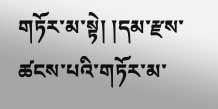གཏོར་མ་སྟེ། །དམ་རྫས་ཚངས་པའི་གཏོར་མ་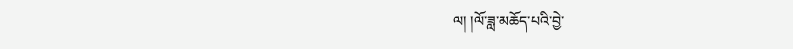ལ། །ལོ་ཟླ་མཆོད་པའི་བྱེ་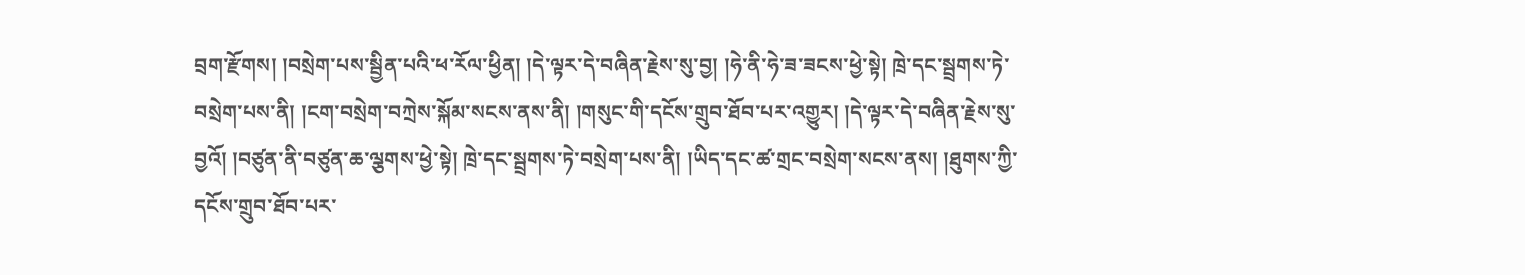བྲག་རྫོགས། །བསྲེག་པས་སྦྱིན་པའི་ཕ་རོལ་ཕྱིན། །དེ་ལྟར་དེ་བཞིན་རྗེས་སུ་བྱ། །ཧེ་ནི་ཧེ་ཟ་ཟངས་ཕྱེ་སྟེ། ཁྲེ་དང་སྦྲགས་ཏེ་བསྲེག་པས་ནི། །ངག་བསྲེག་བཀྲེས་སྐོམ་སངས་ནས་ནི། །གསུང་གི་དངོས་གྲུབ་ཐོབ་པར་འགྱུར། །དེ་ལྟར་དེ་བཞིན་རྗེས་སུ་བྱའོ། །བཙུན་ནི་བཙུན་ཆ་ལྕགས་ཕྱེ་སྟེ། ཁྲེ་དང་སྦྲགས་ཏེ་བསྲེག་པས་ནི། །ཡིད་དང་ཚ་གྲང་བསྲེག་སངས་ནས། །ཐུགས་ཀྱི་དངོས་གྲུབ་ཐོབ་པར་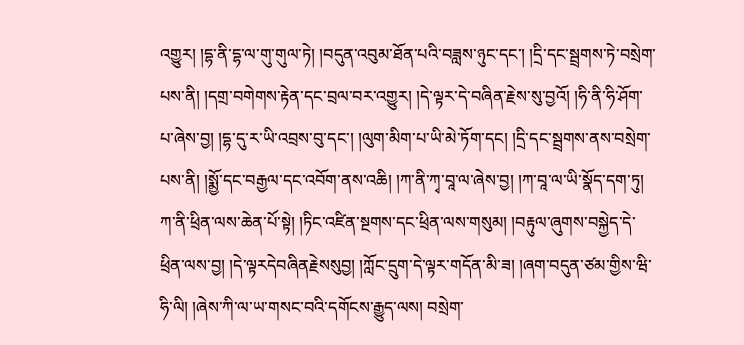འགྱུར། །དྷ་ནི་དྷ་ལ་གུ་གུལ་ཏེ། །བདུན་འབུམ་ཐོན་པའི་བཟླས་ཉུང་དང་། །དྲི་དང་སྦྲགས་ཏེ་བསྲེག་པས་ནི། །དགྲ་བགེགས་རྟེན་དང་བྲལ་བར་འགྱུར། །དེ་ལྟར་དེ་བཞིན་རྗེས་སུ་བྱའོ། །ཧི་ནི་ཧི་ཤོག་པ་ཞེས་བྱ། །དྷ་དུ་ར་ཡི་འབྲས་བུ་དང་། །ལུག་མིག་པ་ཡི་མེ་ཏོག་དང། །དྲི་དང་སྦྲགས་ནས་བསྲེག་པས་ནི། །སྨྱོ་དང་བརྒྱལ་དང་འབོག་ནས་འཆི། །ཀ་ནི་ཀྭ་བཱ་ལ་ཞེས་བྱ། །ཀ་བཱ་ལ་ཡི་སྣོད་དག་ཏུ། ཀ་ནི་ཕྲིན་ལས་ཆེན་པོ་སྟེ། །ཏིང་འཛིན་སྔགས་དང་ཕྲིན་ལས་གསུམ། །བརྟུལ་ཞུགས་བསྐྱེད་དེ་ཕྲིན་ལས་བྱ། །དེ་ལྟརདེབཞིནརྗེསསུབྱ། །ཀློང་དྲུག་དེ་ལྟར་གདོན་མི་ཟ། །ཞག་བདུན་ཙམ་གྱིས་ཝི་ཧི་ལི། །ཞེས་ཀི་ལ་ཡ་གསང་བའི་དགོངས་རྒྱུད་ལས། བསྲེག་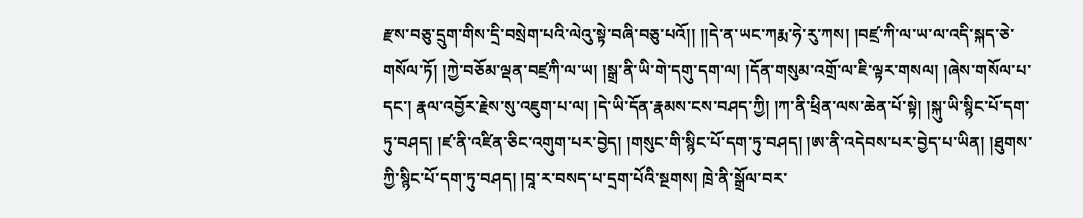རྫས་བཅུ་དྲུག་གིས་དྲི་བསྲེག་པའི་ལེའུ་སྟེ་བཞི་བཅུ་པའོ།། །།དེ་ན་ཡང་ཀརྨ་ཧེ་རུ་ཀས། །བཛྲ་ཀི་ལ་ཡ་ལ་འདི་སྐད་ཅེ་གསོལ་ཏོ། །ཀྱེ་བཅོམ་ལྡན་བཛྲཀི་ལ་ཡ། །སྒྲ་ནི་ཡི་གེ་དགུ་དག་ལ། །དོན་གསུམ་འགྲོ་ལ་ཇི་ལྟར་གསལ། །ཞེས་གསོལ་པ་དང་། རྣལ་འབྱོར་རྗེས་སུ་འཇུག་པ་ལ། །དེ་ཡི་དོན་རྣམས་ངས་བཤད་ཀྱི། །ཀ་ནི་ཕྲིན་ལས་ཆེན་པོ་སྟེ། །སྐུ་ཡི་སྙིང་པོ་དག་ཏུ་བཤད། །ཛ་ནི་འཛིན་ཅིང་འགུག་པར་བྱེད། །གསུང་གི་སྙིང་པོ་དག་ཏུ་བཤད། །ཨ་ནི་འདེབས་པར་བྱེད་པ་ཡིན། །ཐུགས་ཀྱི་སྙིང་པོ་དག་ཏུ་བཤད། །བཱ་ར་བསད་པ་དྲག་པོའི་སྔགས། ཁྲེ་ནི་སྒྲོལ་བར་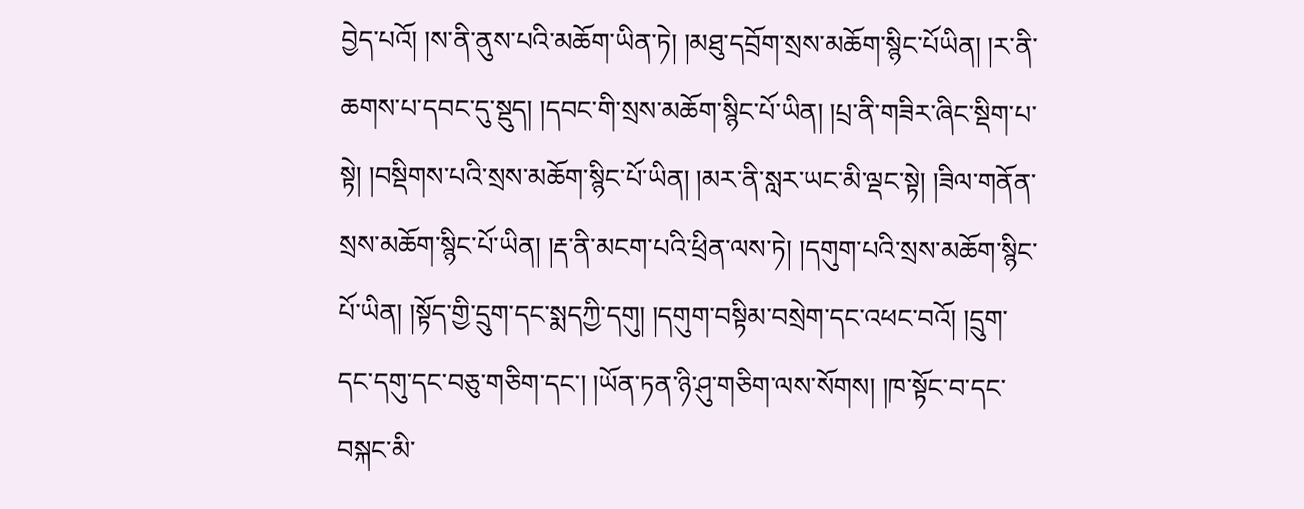བྱེད་པའོ། །ས་ནི་ནུས་པའི་མཆོག་ཡིན་ཏེ། །མཐུ་དབྲོག་སྲས་མཆོག་སྙིང་པོཡིན། །ར་ནི་ཆགས་པ་དབང་དུ་སྡུད། །དབང་གི་སྲས་མཆོག་སྙིང་པོ་ཡིན། །པྲ་ནི་གཟིར་ཞིང་སྡིག་པ་སྟེ། །བསྡིགས་པའི་སྲས་མཆོག་སྙིང་པོ་ཡིན། །མར་ནི་སླར་ཡང་མི་ལྡང་སྟེ། །ཟིལ་གནོན་སྲས་མཆོག་སྙིང་པོ་ཡིན། །རྡ་ནི་མངག་པའི་ཕྲིན་ལས་ཏེ། །དགུག་པའི་སྲས་མཆོག་སྙིང་པོ་ཡིན། །སྟོད་གྱི་དྲུག་དང་སྨདཀྱི་དགུ། །དགུག་བསྟིམ་བསྲེག་དང་འཕང་བའོ། །དྲུག་དང་དགུ་དང་བཅུ་གཅིག་དང་། །ཡོན་ཏན་ཉི་ཤུ་གཅིག་ལས་སོགས། །ཁ་སྟོང་བ་དང་བསྐང་མི་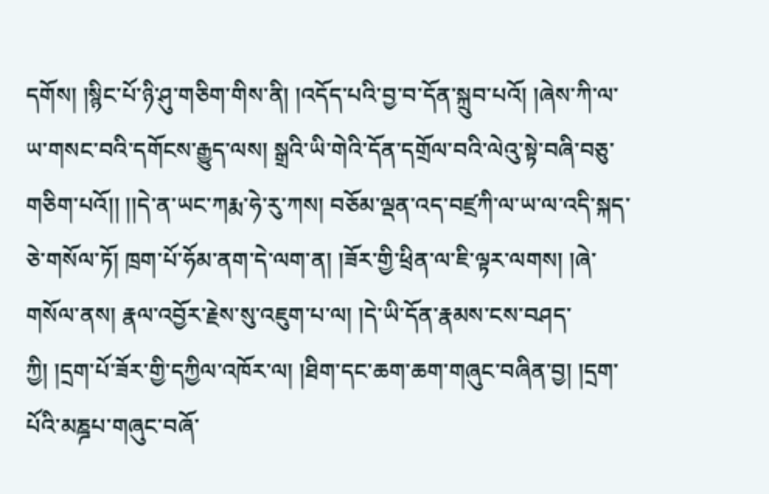དགོས། །སྙིང་པོ་ཉི་ཤུ་གཅིག་གིས་ནི། །འདོད་པའི་བྱ་བ་དོན་སྐྲུབ་པའོ། །ཞེས་ཀི་ལ་ཡ་གསང་བའི་དགོངས་རྒྱུད་ལས། སྒྲའི་ཡི་གེའི་དོན་དགྲོལ་བའི་ལེའུ་སྟེ་བཞི་བཅུ་གཅིག་པའོ།། །།དེ་ན་ཡང་ཀརྨ་ཧེ་རུ་ཀས། བཅོམ་ལྡན་འད་བཛྲཀི་ལ་ཡ་ལ་འདི་སྐད་ཅེ་གསོལ་ཏོ། ཁྲག་པོ་ཧོམ་ནག་དེ་ལག་ན། །ཟོར་གྱི་ཕྲིན་ལ་ཇི་ལྟར་ལགས། །ཞེ་གསོལ་ནས། རྣལ་འབྱོར་རྗེས་སུ་འཇུག་པ་ལ། །དེ་ཡི་དོན་རྣམས་ངས་བཤད་ཀྱི། །དྲག་པོ་ཟོར་གྱི་དཀྱིལ་འཁོར་ལ། །ཐིག་དང་ཆག་ཆག་གཞུང་བཞིན་བྱ། །དྲག་པོའི་མཎྜཔ་གཞུང་བཞོ་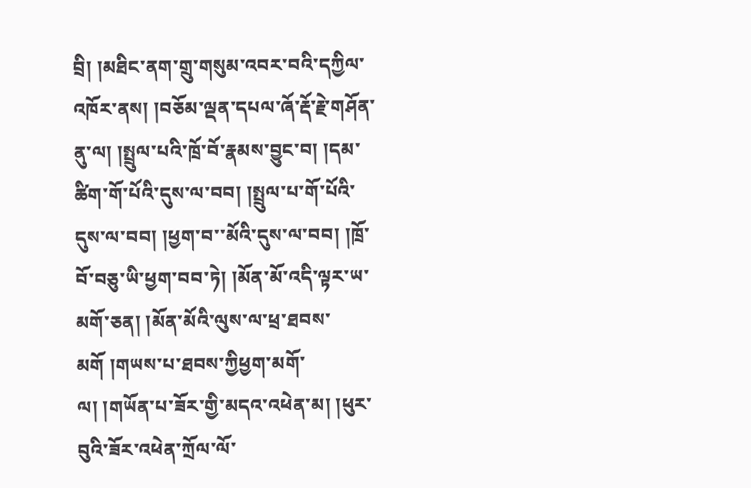བྲི། །མཐིང་ནག་གྲུ་གསུམ་འབར་བའི་དཀྱིལ་འཁོར་ནས། །བཅོམ་ལྡན་དཔལ་ཞོ་རྡོ་རྗེ་གཤོན་ནུ་ལ། །སྤྲུལ་པའི་ཁྲོ་བོ་རྣམས་བྱུང་བ། །དམ་ཚིག་གོ་པོའི་དུས་ལ་བབ། །སྤྲུལ་པ་གོ་པོའི་དུས་ལ་བབ། །ཕྱག་བ་་མོའི་དུས་ལ་བབ། །ཁྲོ་བོ་བཅུ་ཡི་ཕྱག་བབ་ཏེ། །མོན་མོ་འདི་ལྟར་ཡ་མགོ་ཅན། །མོན་མོའི་ལུས་ལ་ཕྲ་ཐབས་མགོ །གཡས་པ་ཐབས་ཀྱིཕྱག་མགོ་ལ། །གཡོན་པ་ཟོར་གྱི་མདའ་འཕེན་མ། །ཕུར་བུའི་ཟོར་འཕེན་ཀྲོལ་ལོ་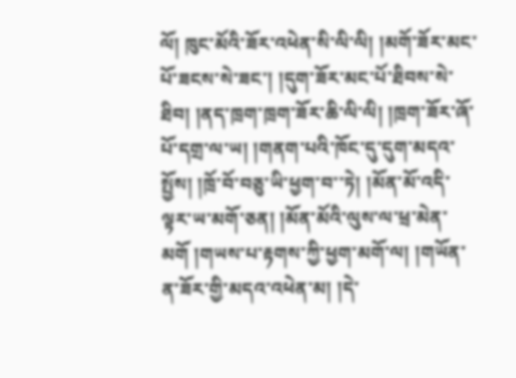ལོ། ཁུང་མོའི་ཟོར་འཕེན་སི་ལི་ལི། །མགོ་ཟོར་མང་པོ་ཟངས་སེ་ཟང་། །དུག་ཟོར་མང་པོ་ཐིབས་སེ་ཐིབ། །ནད་ཁྲག་ཁྲག་ཟོར་ཆི་ལི་ལི། །ཁྲག་ཟོར་ཞོ་པོ་དགྲ་ལ་ཡ། །གནག་པའི་ཁོང་དུ་དུག་མདའ་སྤྱོས། །ཁྲོ་བོ་བཅུ་ཡི་ཕྱག་བ་་ཏེ། །མོན་མོ་འདི་ལྟར་ཡ་མགོ་ཅན། །མོན་མོའི་ལུས་ལ་ཕྲ་མེན་མགོ །གཡས་པ་རྟགས་ཀྱི་ཕྱག་མགོ་ལ། །གཡོན་ན་ཟོར་གྱི་མདའ་འཕེན་མ། །དེ་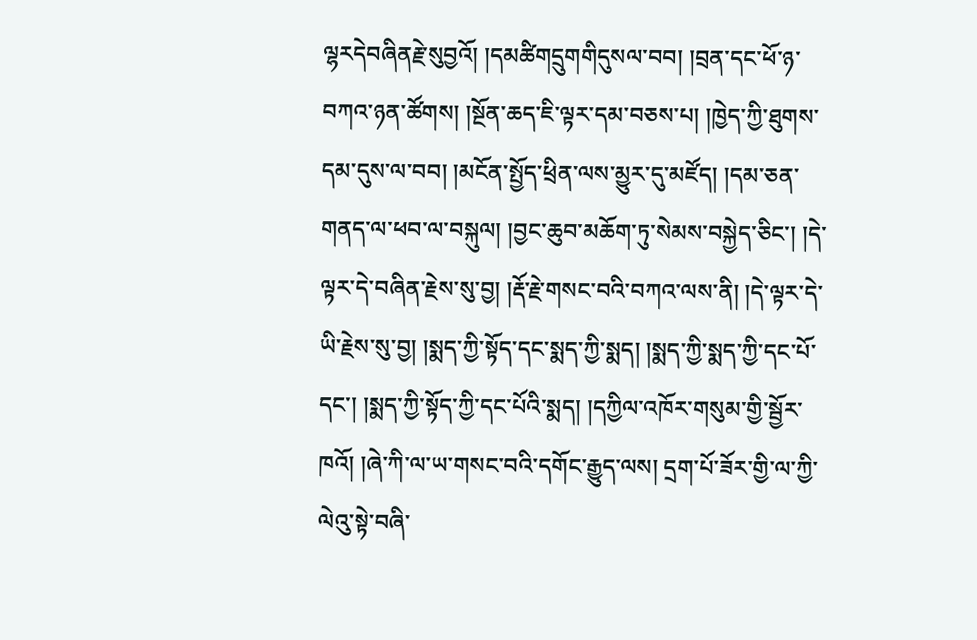ལྷརདེབཞིནརྗེ་སུབྱའོ། །དམཚིགདྲུགགིདུསལ་བབ། །བྲན་དང་ཕོ་ཉ་བཀའ་ཉན་ཚོགས། །སྔོན་ཆད་ཇི་ལྟར་དམ་བཅས་པ། །ཁྱེད་ཀྱི་ཐུགས་དམ་དུས་ལ་བབ། །མངོན་སྤྱོད་ཕྲིན་ལས་མྱུར་དུ་མཛོད། །དམ་ཅན་གནད་ལ་ཕབ་ལ་བསྐུལ། །བྱང་ཆུབ་མཆོག་ཏུ་སེམས་བསྐྱེད་ཅིང་། །དེ་ལྟར་དེ་བཞིན་རྗེས་སུ་བྱ། །རྡོ་རྗེ་གསང་བའི་བཀའ་ལས་ནི། །དེ་ལྟར་དེ་ཡི་རྗེས་སུ་བྱ། །སྨད་ཀྱི་སྟོད་དང་སྨད་ཀྱི་སྨད། །སྨད་ཀྱི་སྨད་ཀྱི་དང་པོ་དང་། །སྨད་ཀྱི་སྟོད་ཀྱི་དང་པོའི་སྨད། །དཀྱིལ་འཁོར་གསུམ་གྱི་སྦྱོར་ཁའོ། །ཞེ་ཀི་ལ་ཡ་གསང་བའི་དགོང་རྒྱུད་ལས། དྲག་པོ་ཟོར་གྱི་ལ་ཀྱི་ལེའུ་སྟེ་བཞི་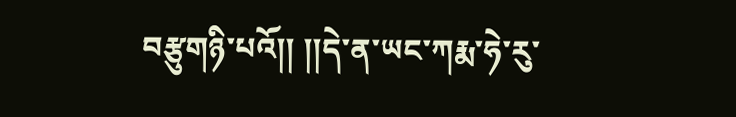བརྩུགཉི་པའོ།། །།དེ་ན་ཡང་ཀརྨ་ཧེ་རུ་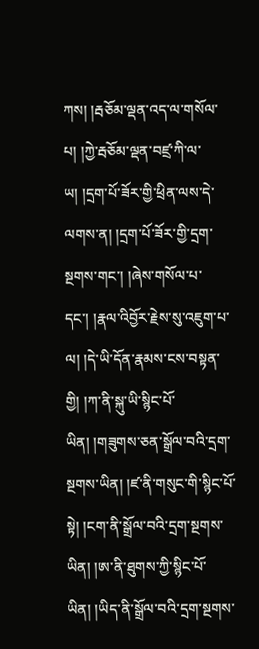ཀས། །རྦཅོམ་ལྡན་འད་ལ་གསོལ་པ། །ཀྱེ་རྦཅོམ་ལྡན་བཛྲ་ཀི་ལ་ཡ། །དྲག་པོ་ཟོར་གྱི་ཕྲིན་ལས་དེ་ལགས་ན། །དྲག་པོ་ཟོར་གྱི་དྲག་སྔགས་གང་། །ཞེས་གསོལ་པ་དང་། །རྣལ་འིབྱོར་རྗེས་སུ་འཇུག་པ་ལ། །དེ་ཡི་དོན་རྣམས་ངས་བསྟན་གྱི། །ཀ་ནི་སྐུ་ཡི་སྙིང་པོ་ཡིན། །གཟུགས་ཅན་སྒྲོལ་བའི་དྲག་སྔགས་ཡིན། །ཛ་ནི་གསུང་གི་སྙིང་པོ་སྟེ། །ངག་ནི་སྒྲོལ་བའི་དྲག་སྔགས་ཡིན། །ཨ་ནི་ཐུགས་ཀྱི་སྙིང་པོ་ཡིན། །ཡིད་ནི་སྒྲོལ་བའི་དྲག་སྔགས་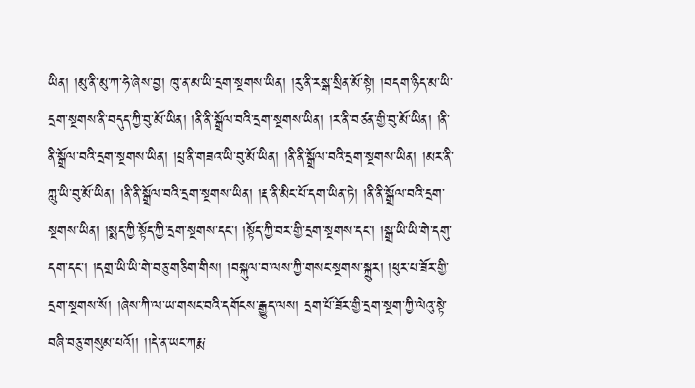ཡིན། །མུ་ནི་མུ་ཀ་ཧེ་ཞེས་བྱ། ཁུ་ན་མ་ཡི་དྲག་སྔགས་ཡིན། །རུ་ནི་རསྒ་སྲིན་མོ་སྟེ། །བདག་ཉིད་མ་ཡི་དྲག་སྔགས་ནི་བདུད་ཀྱི་བུ་མོ་ཡིན། །ནི་ནི་སྒྲོལ་བའི་དྲག་སྔགས་ཡིན། །ར་ནི་བཙན་གྱི་བུ་མོ་ཡིན། །ནི་ནི་སྒྲོལ་བའི་དྲག་སྔགས་ཡིན། །པྲ་ནི་གཟའ་ཡི་བུ་མོ་ཡིན། །ནི་ནི་སྒྲོལ་བའི་དྲག་སྔགས་ཡིན། །མར་ནི་ཀླུ་ཡི་བུ་མོ་ཡིན། །ནི་ནི་སྒྲོལ་བའི་དྲག་སྔགས་ཡིན། །རྡ་ནི་མིང་པོ་དག་ཡིན་ཏེ། །ནི་ནི་སྒྲོལ་བའི་དྲག་སྔགས་ཡིན། །སྨད་ཀྱི་སྟོད་ཀྱི་དྲག་སྔགས་དང་། །སྟོད་ཀྱི་བར་གྱི་དྲག་སྔགས་དང་། །སྒྲ་ཡི་ཡི་གེ་དགུ་དག་དང་། །དགྲ་ཡི་ཡི་གེ་བཅུ་གཅིག་གིས། །བསྐུལ་བ་ལས་ཀྱི་གསང་སྔགས་སྐྲུར། །ཕུར་པ་ཟོར་གྱི་དྲག་སྔགས་སོ། །ཞེས་ཀི་ལ་ཡ་གསང་བའི་དགོངས་རྒྱུད་ལས། དྲག་པོ་ཟོར་གྱི་དྲག་སྔག་ཀྱི་ལེའུ་སྟེ་བཞི་བཅུ་གསུམ་པའོ།། །།དེ་ན་ཡང་ཀརྨ་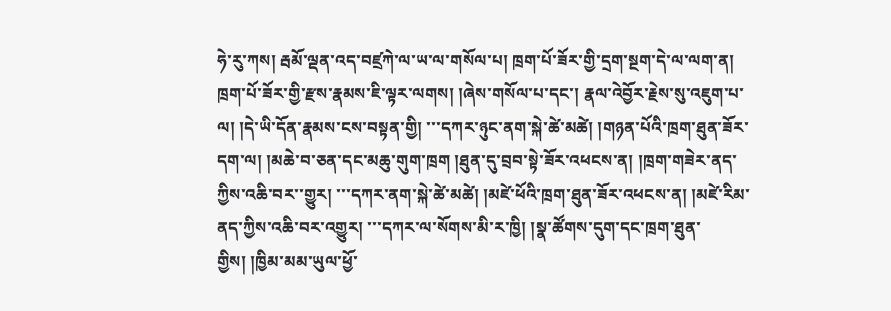ཧེ་རུ་ཀས། རྦམོ་ལྡན་འད་བཛྲཀེ་ལ་ཡ་ལ་གསོལ་པ། ཁྲག་པོ་ཟོར་གྱི་དྲག་སྔག་དེ་ལ་ལག་ན། ཁྲག་པོ་ཟོར་གྱི་རྫས་རྣམས་ཇི་ལྟར་ལགས། །ཞེས་གསོལ་པ་དང་། རྣལ་འེབྱོར་རྗེས་སུ་འཇུག་པ་ལ། །དེ་ཡི་དོན་རྣམས་ངས་བསྟན་གྱི། ་་་དཀར་ཉུང་ནག་སྐེ་ཚེ་མཚེ། །གཉན་པོའི་ཁྲག་ཐུན་ཟོར་དག་ལ། །མཆེ་བ་ཅན་དང་མཆུ་གུག་ཁྲག །ཐུན་དུ་བྲབ་སྟེ་ཟོར་འཕངས་ན། །ཁྲག་གཟེར་ནད་ཀྱིས་འཆི་བར་་གྱུར། ་་་དཀར་ནག་སྐེ་ཚེ་མཚེ། །མཛེ་ཕོའི་ཁྲག་ཐུན་ཟོར་འཕངས་ན། །མཛེ་རིམ་ནད་ཀྱིས་འཆི་བར་འགྱུར། ་་་དཀར་ལ་སོགས་མི་ར་ཁྱི། །སྣ་ཚོགས་དུག་དང་ཁྲག་ཐུན་གྱིས། །ཁྱིམ་མམ་ཡུལ་ཕྱོ་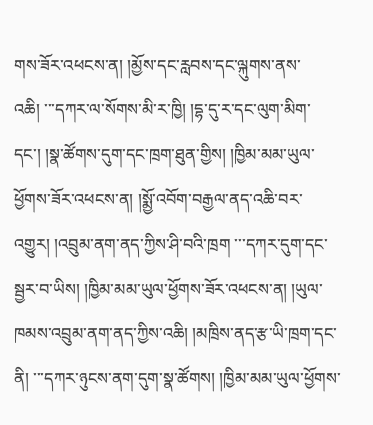གས་ཟོར་འཕངས་ན། །མྱོས་དང་རླབས་དང་ལྐུགས་ནས་འཆི། ་་་དཀར་ལ་སོགས་མི་ར་ཁྱི། །དྷ་དུ་ར་དང་ལུག་མིག་དང་། །སྣ་ཚོགས་དུག་དང་ཁྲག་ཐུན་གྱིས། །ཁྱིམ་མམ་ཡུལ་ཕྱོགས་ཟོར་འཕངས་ན། །སྨྱོ་འབོག་བརྒྱལ་ནད་འཆི་བར་འགྱུར། །འབྲུམ་ནག་ནད་ཀྱིས་ཤི་བའི་ཁྲག ་་་དཀར་དུག་དང་སྦྱར་བ་ཡིས། །ཁྱིམ་མམ་ཡུལ་ཕྱོགས་ཟོར་འཕངས་ན། །ཡུལ་ཁམས་འབྲུམ་ནག་ནད་ཀྱིས་འཆི། །མཁྲིས་ནད་རྩ་ཡི་ཁྲག་དང་ནི། ་་་དཀར་ཉུངས་ནག་དུག་སྣ་ཚོགས། །ཁྱིམ་མམ་ཡུལ་ཕྱོགས་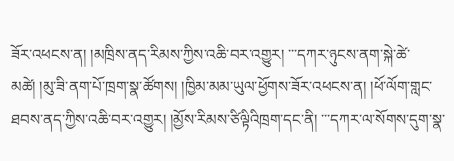ཟོར་འཕངས་ན། །མཁྲིས་ནད་རིམས་ཀྱིས་འཆི་བར་འགྱུར། ་་་དཀར་ཉུངས་ནག་སྐེ་ཚེ་མཚེ། །མུ་ཟི་ནག་པོ་ཁྲག་སྣ་ཚོགས། །ཁྱིམ་མམ་ཡུལ་ཕྱོགས་ཟོར་འཕངས་ན། །ཕོ་ལོག་གླང་ཐབས་ནད་ཀྱིས་འཆི་བར་འགྱུར། །མྱོས་རིམས་ཙིལྟིའིཁྲག་དང་ནི། ་་་དཀར་ལ་སོགས་དུག་སྣ་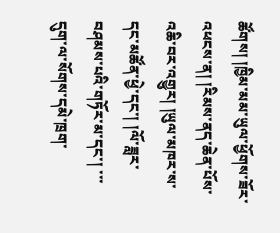ཚོགས། །ཁྱིམ་མམ་ཡུལ་ཕྱོགས་ཟོར་འཕངས་ན། །རིམས་ནད་ཆེན་པོས་འཆི་བར་འགྱུར། །ཡུལ་མཁར་ས་དང་མཚོན་ཕྱེ་དང་། །ལོ་ཟླར་བཤམས་པའི་གཏོར་མ་དང་། ་་་དུག་ལ་སོགས་དམེ་ཁྲག་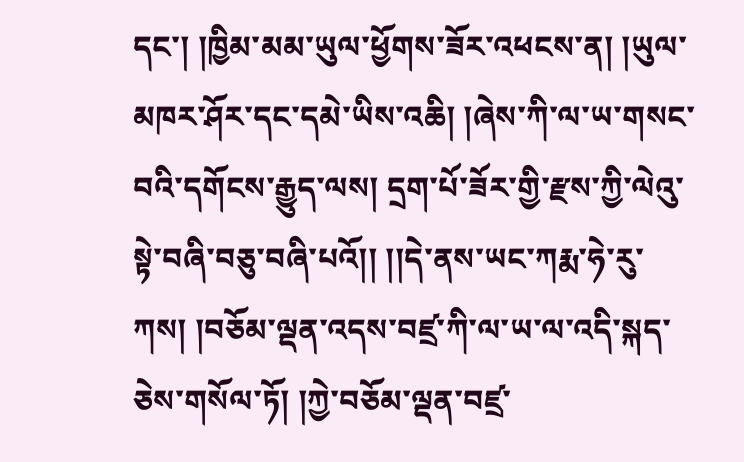དང་། །ཁྱིམ་མམ་ཡུལ་ཕྱོགས་ཟོར་འཕངས་ན། །ཡུལ་མཁར་ཤོར་དང་དམེ་ཡིས་འཆི། །ཞེས་ཀི་ལ་ཡ་གསང་བའི་དགོངས་རྒྱུད་ལས། དྲག་པོ་ཟོར་གྱི་རྫས་ཀྱི་ལེའུ་སྟེ་བཞི་བཅུ་བཞི་པའོ།། །།དེ་ནས་ཡང་ཀརྨ་ཧེ་རུ་ཀས། །བཅོམ་ལྡན་འདས་བཛྲ་ཀི་ལ་ཡ་ལ་འདི་སྐད་ཅེས་གསོལ་ཏོ། །ཀྱེ་བཅོམ་ལྡན་བཛྲ་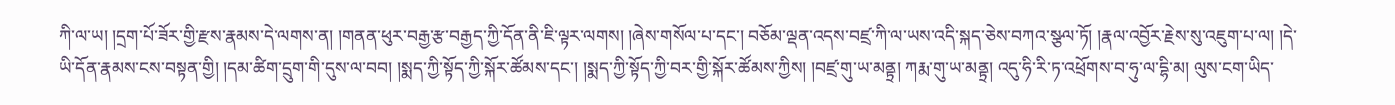ཀི་ལ་ཡ། །དྲག་པོ་ཟོར་གྱི་རྫས་རྣམས་དེ་ལགས་ན། །གནན་ཕུར་བརྒྱ་རྩ་བརྒྱད་ཀྱི་དོན་ནི་ཇི་ལྟར་ལགས། །ཞེས་གསོལ་པ་དང་། བཅོམ་ལྡན་འདས་བཛྲ་ཀི་ལ་ཡས་འདི་སྐད་ཅེས་བཀའ་སྩལ་ཏོ། །རྣལ་འབྱོར་རྗེས་སུ་འཇུག་པ་ལ། །དེ་ཡི་དོན་རྣམས་ངས་བསྟན་གྱི། །དམ་ཚིག་དྲུག་གི་དུས་ལ་བབ། །སྨད་ཀྱི་སྟོད་ཀྱི་སྐོར་ཚོམས་དང་། །སྨད་ཀྱི་སྟོད་ཀྱི་བར་གྱི་སྐོར་ཚོམས་ཀྱིས། །བཛྲ་གུ་ཡ་མནྟྲ། ཀརྨ་གུ་ཡ་མནྟྲ། འདུ་ཧི་རི་ཏ་འཕྲོགས་བ་ཧུ་ལ་དྷི་མ། ལུས་ངག་ཡིད་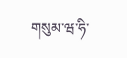གསུམ་ཝ་ཧི་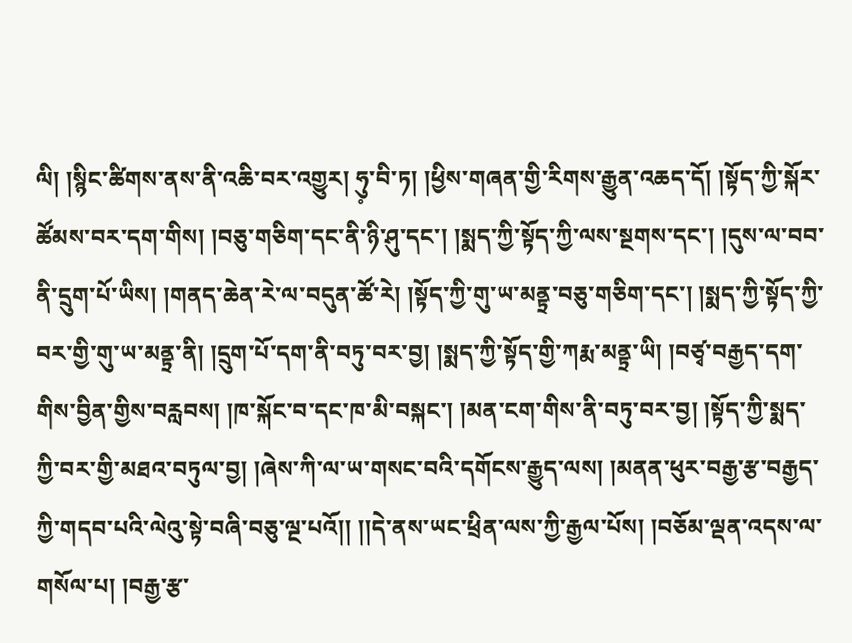ལི། །སྙིང་ཚིགས་ནས་ནི་འཆི་བར་འགྱུར། ཧུ༷་བི་ཏ། །ཕྱིས་གཞན་གྱི་རིགས་རྒྱུན་འཆད་དོ། །སྟོད་ཀྱི་སྐོར་ཚོམས་བར་དག་གིས། །བཅུ་གཅིག་དང་ནི་ཉི་ཤུ་དང་། །སྨད་ཀྱི་སྟོད་ཀྱི་ལས་སྔགས་དང་། །དུས་ལ་བབ་ནི་དྲུག་པོ་ཡིས། །གནད་ཆེན་རེ་ལ་བདུན་ཚོ་རེ། །སྟོད་ཀྱི་གུ་ཡ་མནྟྲ་བཅུ་གཅིག་དང་། །སྨད་ཀྱི་སྟོད་ཀྱི་བར་གྱི་གུ་ཡ་མནྟྲ་ནི། །དྲུག་པོ་དག་ནི་བཏུ་བར་བྱ། །སྨད་ཀྱི་སྟོད་གྱི་ཀརྨ་མནྟྲ་ཡི། །བཙྭ་བརྒྱད་དག་གིས་བྱིན་གྱིས་བརླབས། །ཁ་སྐོང་བ་དང་ཁ་མི་བསྐང་། །མན་ངག་གིས་ནི་བཏུ་བར་བྱ། །སྟོད་ཀྱི་སྨད་ཀྱི་བར་གྱི་མཐའ་བཏུལ་བྱ། །ཞེས་ཀི་ལ་ཡ་གསང་བའི་དགོངས་རྒྱུད་ལས། །མནན་ཕུར་བརྒྱ་རྩ་བརྒྱད་ཀྱི་གདབ་པའི་ལེའུ་སྟེ་བཞི་བཅུ་ལྔ་པའོ།། །།དེ་ནས་ཡང་ཕྲིན་ལས་ཀྱི་རྒྱལ་པོས། །བཅོམ་ལྡན་འདས་ལ་གསོལ་པ། །བརྒྱ་རྩ་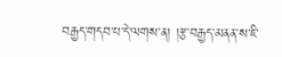བརྒྱད་གདབ་པ་དེ་ལགས་ན། །རྩ་བརྒྱད་མནན་ས་ཇི་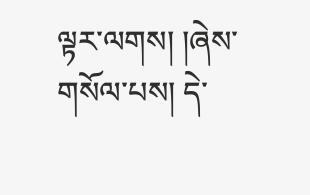ལྟར་ལགས། །ཞེས་གསོལ་པས། དེ་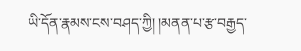ཡི་དོན་རྣམས་ངས་བཤད་ཀྱི། །མནན་པ་རྩ་བརྒྱད་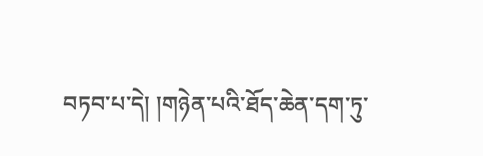བཏབ་པ་དེ། །གཉེན་པའི་ཐོད་ཆེན་དག་ཏུ་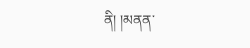ནི། །མནན་